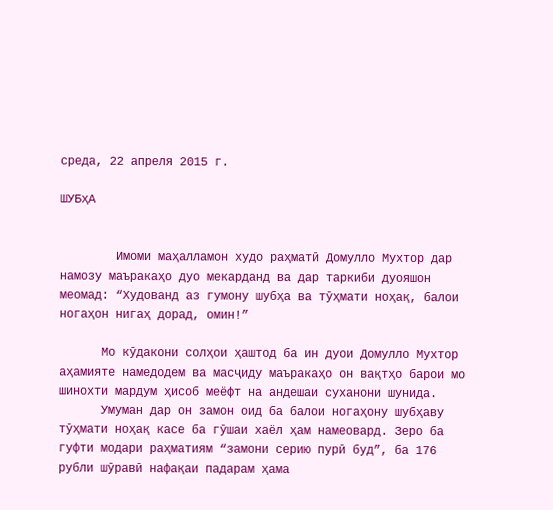среда, 22 апреля 2015 г.

ШУБҳА


        Имоми маҳалламон худо раҳматӣ Домулло Мухтор дар намозу маъракаҳо дуо мекарданд ва дар таркиби дуояшон меомад: “Худованд аз гумону шубҳа ва тӯҳмати ноҳақ, балои ногаҳон нигаҳ дорад, омин!”

      Мо кӯдакони солҳои ҳаштод ба ин дуои Домулло Мухтор аҳамияте намедодем ва масҷиду маъракаҳо он вақтҳо барои мо шинохти мардум ҳисоб меёфт на андешаи суханони шунида.
      Умуман дар он замон оид ба балои ногаҳону шубҳаву тӯҳмати ноҳақ касе ба гӯшаи хаёл ҳам намеовард. Зеро ба гуфти модари раҳматиям “замони серию пурӣ буд”, ба 176 рубли шӯравӣ нафақаи падарам ҳама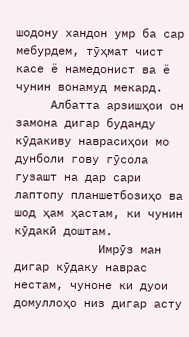шодону хандон умр ба сар мебурдем, тӯҳмат чист касе ё намедонист ва ё чунин вонамуд мекард.
     Албатта арзишҳои он замона дигар буданду кӯдакиву наврасиҳои мо дунболи гову гӯсола гузашт на дар сари лаптопу планшетбозиҳо ва шод ҳам ҳастам, ки чунин кӯдакӣ доштам.
            Имрӯз ман дигар кӯдаку наврас нестам, чуноне ки дуои домуллоҳо низ дигар асту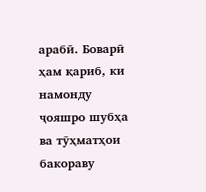арабӣ. Боварӣ ҳам қариб, ки намонду ҷояшро шубҳа ва тӯҳматҳои бакораву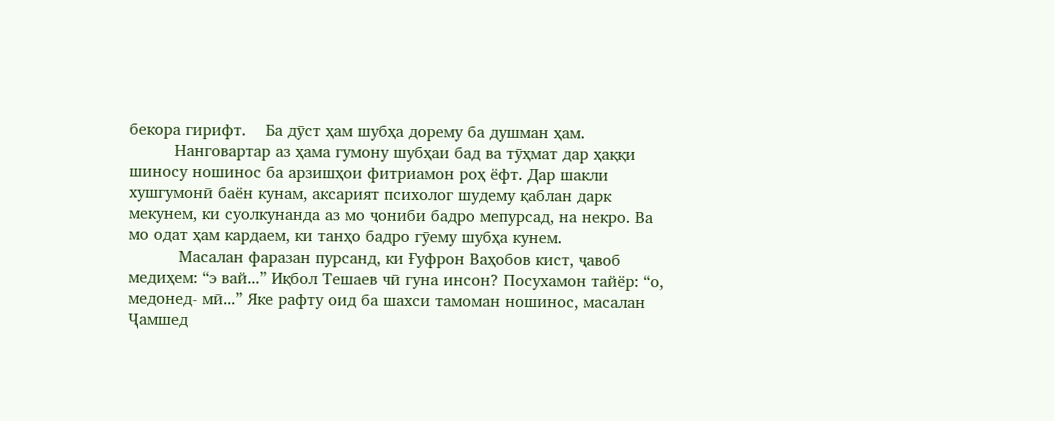бекора гирифт.    Ба дӯст ҳам шубҳа дорему ба душман ҳам.
         Нанговартар аз ҳама гумону шубҳаи бад ва тӯҳмат дар ҳаққи шиносу ношинос ба арзишҳои фитриамон роҳ ёфт. Дар шакли хушгумонӣ баён кунам, аксарият психолог шудему қаблан дарк мекунем, ки суолкунанда аз мо ҷониби бадро мепурсад, на некро. Ва мо одат ҳам кардаем, ки танҳо бадро гӯему шубҳа кунем.
          Масалан фаразан пурсанд, ки Ғуфрон Ваҳобов кист, ҷавоб медиҳем: “э вай...” Иқбол Тешаев чӣ гуна инсон? Посухамон тайёр: “о, медонед- мӣ...” Яке рафту оид ба шахси тамоман ношинос, масалан Ҷамшед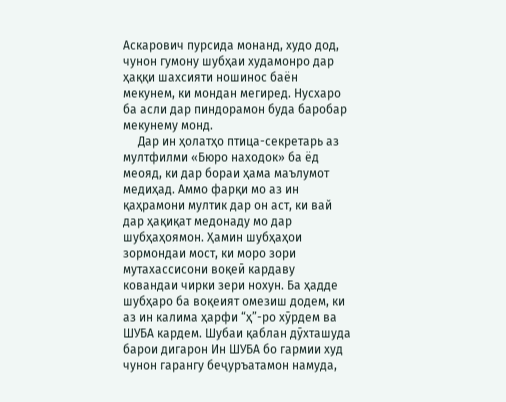Аскарович пурсида монанд, худо дод, чунон гумону шубҳаи худамонро дар ҳаққи шахсияти ношинос баён мекунем, ки мондан мегиред. Нусхаро ба асли дар пиндорамон буда баробар мекунему монд.
     Дар ин ҳолатҳо птица-секретарь аз мултфилми «Бюро находок» ба ёд меояд, ки дар бораи ҳама маълумот медиҳад. Аммо фарқи мо аз ин қаҳрамони мултик дар он аст, ки вай дар ҳақиқат медонаду мо дар шубҳаҳоямон. Ҳамин шубҳаҳои зормондаи мост, ки моро зори мутахассисони воқеӣ кардаву ковандаи чирки зери нохун. Ба ҳадде шубҳаро ба воқеият омезиш додем, ки аз ин калима ҳарфи “ҳ”-ро хӯрдем ва ШУБА кардем. Шубаи қаблан дӯхташуда барои дигарон Ин ШУБА бо гармии худ чунон гарангу беҷуръатамон намуда,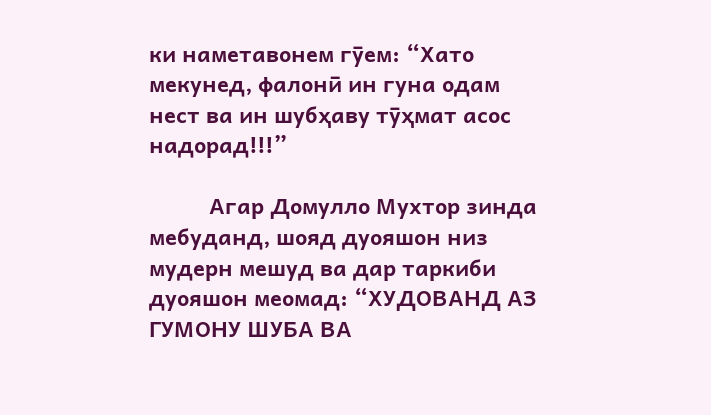ки наметавонем гӯем: “Хато мекунед, фалонӣ ин гуна одам нест ва ин шубҳаву тӯҳмат асос надорад!!!”

          Агар Домулло Мухтор зинда мебуданд, шояд дуояшон низ мудерн мешуд ва дар таркиби дуояшон меомад: “ХУДОВАНД АЗ ГУМОНУ ШУБА ВА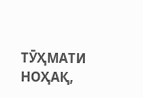ТӮҲМАТИ НОҲАҚ,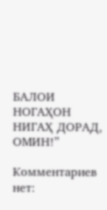БАЛОИ НОГАҲОН НИГАҲ ДОРАД, ОМИН!”

Комментариев нет: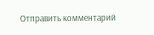Отправить комментарий